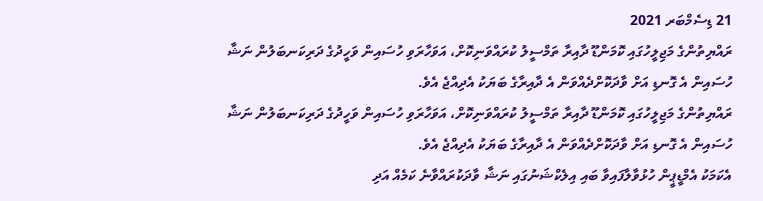21 ޑިސެމްބަރ 2021
ރައްޔިތުންގެ މަޖިލީހުގައި ކޮމަންޑޫ ދާއިރާ ތަމްސީލު ކުރައްވަނިކޮށް، އަވަހާރަވި ހުސައިން ވަހީދުގެ ދަރިކަނބަލުން ނަޝާ ހުސައިން އެ ގޮނޑި އަށް ވާދަކޮށްދެއްވަން އެ ދާއިރާގެ ބަޔަކު އެދިއްޖެ އެވެ.
ރައްޔިތުންގެ މަޖިލީހުގައި ކޮމަންޑޫ ދާއިރާ ތަމްސީލު ކުރައްވަނިކޮށް، އަވަހާރަވި ހުސައިން ވަހީދުގެ ދަރިކަނބަލުން ނަޝާ ހުސައިން އެ ގޮނޑި އަށް ވާދަކޮށްދެއްވަން އެ ދާއިރާގެ ބަޔަކު އެދިއްޖެ އެވެ.
އެކަމަކު އެމްޑީޕީން ހުޅުވާލާފައިވާ ބައި އިލެކްޝަނުގައި ނަޝާ ވާދަކުރައްވާނެ ކަމެއް އަދި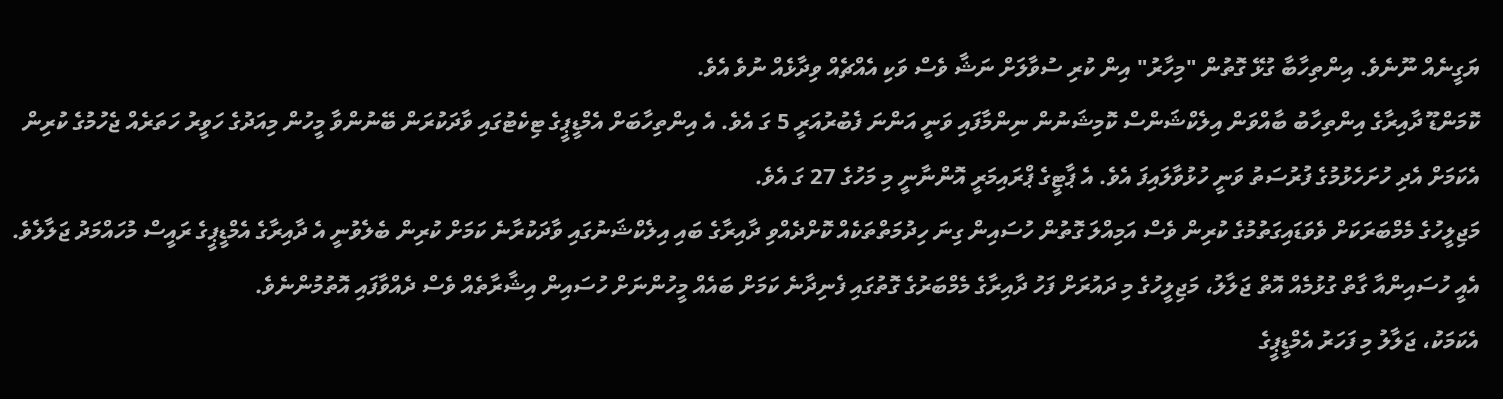ޔަގީނެއް ނޫނެވެ. އިންތިހާބާ ގުޅޭ ގޮތުން "މިހާރު" އިން ކުރި ސުވާލަށް ނަޝާ ވެސް ވަކި އެއްޗެއް ވިދާޅެއް ނުވެ އެވެ.
ކޮމަންޑޫ ދާއިރާގެ އިންތިހާބު ބާއްވަން އިލެކްޝަންސް ކޮމިޝަނުން ނިންމާފައި ވަނީ އަންނަ ފެބުރުއަރީ 5 ގަ އެވެ. އެ އިންތިހާބަށް އެމްޑީޕީގެ ޓިކެޓުގައި ވާދަކުރަން ބޭނުންވާ މީހުން މިއަދުގެ ހަވީރު ހަތަރެއް ޖެހުމުގެ ކުރިން އެކަމަށް އެދި ހުށަހެޅުމުގެ ފުރުސަތު ވަނީ ހުޅުވާލައިފަ އެވެ. އެ ޕާޓީގެ ޕްރައިމަރީ އޮންނާނީ މި މަހުގެ 27 ގަ އެވެ.
މަޖިލީހުގެ މެމްބަރަކަށް ވެވަޑައިގަތުމުގެ ކުރިން ވެސް އަމިއްލަ ގޮތުން ހުސައިން ގިނަ ހިދުމަތްތަކެއް ކޮށްދެއްވި ދާއިރާގެ ބައި އިލެކްޝަނުގައި ވާދަކުރާނެ ކަމަށް ކުރިން ބެލެވުނީ އެ ދާއިރާގެ އެމްޑީޕީގެ ރައީސް މުހައްމަދު ޖަލާލެވެ. އެއީ ހުސައިންއާ ގާތް ގުޅުމެއް އޮތް ޖަލާލު، މަޖިލީހުގެ މި ދައުރަށް ފަހު ދާއިރާގެ މެމްބަރުގެ ގޮތުގައި ފެނިދާނެ ކަމަށް ބައެއް މީހުންނަށް ހުސައިން އިޝާރާތެއް ވެސް ދެއްވާފައި އޮތުމުންނެވެ.
އެކަމަކު، ޖަލާލު މި ފަހަރު އެމްޑީޕީގެ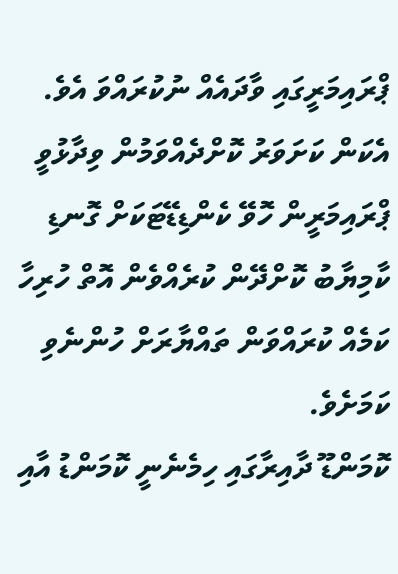ޕްރައިމަރީގައި ވާދައެއް ނުކުރައްވަ އެވެ. އެކަން ކަށަވަރު ކޮށްދެއްވަމުން ވިދާޅުވީ ޕްރައިމަރީން ހޮވޭ ކެންޑިޑޭޓަކަށް ގޮނޑި ކާމިޔާބު ކޮށްދޭން ކުރެއްވެން އޮތް ހުރިހާ ކަމެއް ކުރައްވަން ތައްޔާރަށް ހުންނެވި ކަމަށެވެ.
ކޮމަންޑޫ ދާއިރާގައި ހިމެނެނީ ކޮމަންޑު އާއި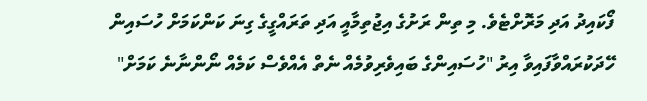ފޯކައިދު އަދި މަރޮށްޓެވެ. މި ތިން ރަށުގެ އިޖުތިމާއީ އަދި ތަރައްގީގެ ގިނަ ކަންކަމަށް ހުސައިން ހޭދަކުރައްވާފައިވާ އިރު "ހުސައިންގެ ބައިވެރިވުމެއް ނެތް އެއްވެސް ކަމެއް ނޯންނާނެ ކަމަށް"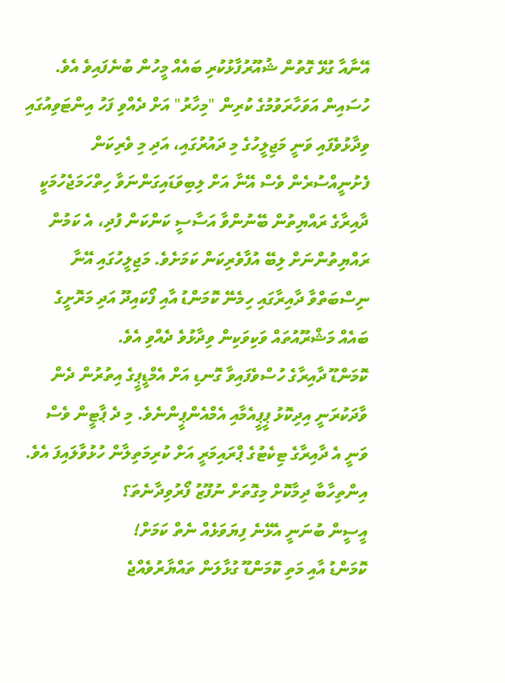އޭނާއާ ގުޅޭ ގޮތުން ޝުއޫރުފާޅުކުރި ބައެއް މީހުން ބުނެފައިވެ އެވެ.
ހުސައިން އަވަހާރަވުމުގެ ކުރިން "މިހާރު" އަށް ދެއްވި ފަހު އިންޓަވިއުގައި ވިދާޅުވެފައި ވަނީ މަޖިލީހުގެ މި ދައުރުގައި، އަދި މި ވެރިކަން ފެށުނީއްސުރެން ވެސް އޭނާ އަށް ލިބިވަޑައިގަންނަވާ ހިތްހަމަޖެހުމަކީ ދާއިރާގެ ރައްޔިތުން ބޭނުންވާ އަސާސީ ކަންކަން ފުދި، އެ ކަމުން ރައްޔިތުންނަށް ލިބޭ އުފާވެރިކަން ކަމަށެވެ. މަޖިލީހުގައި އޭނާ ނިސްބަތްވާ ދާއިރާގައި ހިމެނޭ ކޮމަންޑު އާއި ފޯކައިދޫ އަދި މަރޮށީގެ ބައެއް މަޝްރޫއުތައް ވަކިވަކިން ވިދާޅުވެ ދެއްވި އެވެ.
ކޮމަންޑޫ ދާއިރާގެ ހުސްވެފައިވާ ގޮނޑި އަށް އެމްޑީޕީގެ އިތުރުން ދެން ވާދަކުރަނީ އިދިކޮޅު ޕީޕީއެމާއި އެމްއެންޕީންނެވެ. މި ދެ ޕާޓީން ވެސް ވަނީ އެ ދާއިރާގެ ޓިކެޓުގެ ޕްރައިމަރީ އަށް ކުރިމަތިލާން ހުޅުވާލައިފަ އެވެ.
އިންތިހާބާ ދިމާކޮށް މިގޮތަށް ނުފޫޒު ފޯރުވިދާނެތަ؟
އީސީން ބުނަނީ އެޅޭނެ ފިޔަވަޅެއް ނެތް ކަމަށް!
ކޮމަންޑު އާއި މަތި ކޮމަންޑޫ ގުޅާލަން ތައްޔާރުވެއްޖެ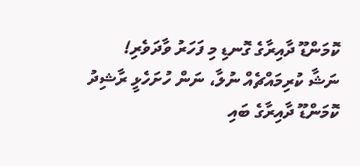ކޮމަންޑޫ ދާއިރާގެ ގޮނޑި މި ފަހަރު ވާދަވެރި!
ނަޝާ ކުރިމައްޗެއް ނުލާ، ނަން ހުށަހެޅީ ރާޝިދު
ކޮމަންޑޫ ދާއިރާގެ ބައި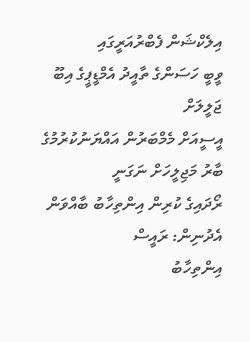އިލެކްޝަން ފެބްރުއަރީގައި
ވީބީ ހަސަންގެ ތާއީދު އެމްޑީޕީގެ އިބޫ ޖަލީލަށް
އީސީއަށް މެމްބަރުން އައްޔަނުކުރުމުގެ ބާރު މަޖިލީހަށް ނަގަނީ
ރޯދައިގެ ކުރިން އިންތިހާބު ބާއްވަން އެދުނިން: ރައީސް
އިންތިހާބު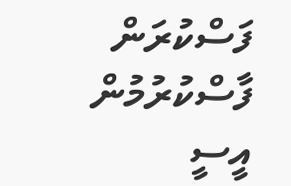ފަސްކުރަން ފާސްކުރުމުން އީސީ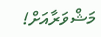މަޝްވަރާއަށް!